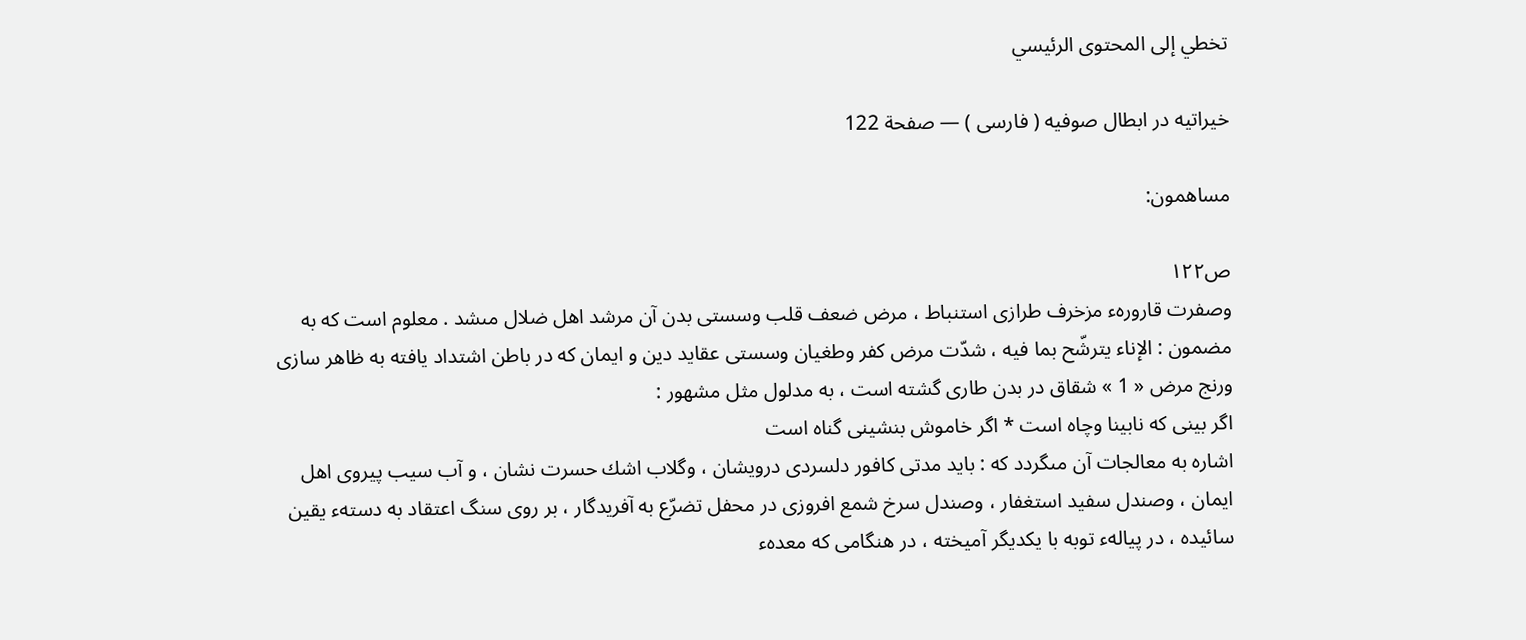تخطي إلى المحتوى الرئيسي

خيراتيه در ابطال صوفيه ( فارسى ) — صفحة 122

مساهمون:

ص١٢٢
وصفرت قارورهء مزخرف طرازى استنباط ، مرض ضعف قلب وسستى بدن آن مرشد اهل ضلال مىشد . معلوم است كه به مضمون : الإناء يترشّح بما فيه ، شدّت مرض كفر وطغيان وسستى عقايد دين و ايمان كه در باطن اشتداد يافته به ظاهر سازى ورنج مرض « 1 » شقاق در بدن طارى گشته است ، به مدلول مثل مشهور :
اگر بينى كه نابينا وچاه است * اگر خاموش بنشينى گناه است
اشاره به معالجات آن مىگردد كه : بايد مدتى كافور دلسردى درويشان ، وگلاب اشك حسرت نشان ، و آب سيب پيروى اهل ايمان ، وصندل سفيد استغفار ، وصندل سرخ شمع افروزى در محفل تضرّع به آفريدگار ، بر روى سنگ اعتقاد به دستهء يقين سائيده ، در پيالهء توبه با يكديگر آميخته ، در هنگامى كه معدهء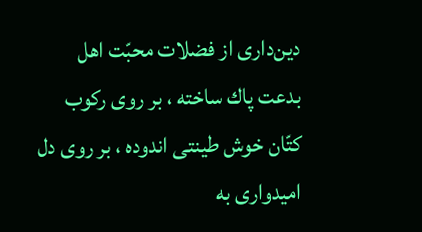دين‌دارى از فضلات محبّت اهل بدعت پاك ساخته ، بر روى ركوب كتّان خوش طينتى اندوده ، بر روى دل اميدوارى به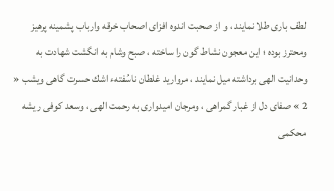لطف بارى طلا نمايند ، و از صحبت اندوه افزاى اصحاب خرقه وارباب پشمينه پرهيز ومحترز بوده ؛ اين معجون نشاط گون را ساخته ، صبح وشام به انگشت شهادت به وحدانيت الهى برداشته ميل نمايند ، مرواريد غلطان ناسُفتهء اشك حسرت گاهى ويشب « 2 » صفاى دل از غبار گمراهى ، ومرجان اميدوارى به رحمت الهى ، وسعد كوفى ريشه محكمى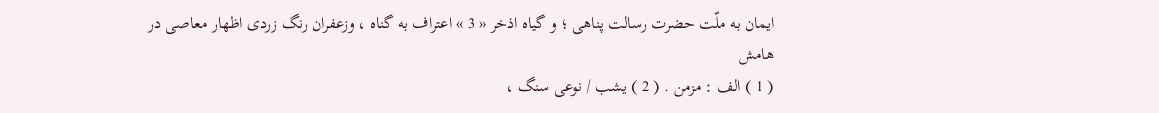ايمان به ملّت حضرت رسالت پناهى ؛ و گياه اذخر « 3 » اعتراف به گناه ، وزعفران رنگ زردى اظهار معاصى در
هامش
( 1 ) الف : مزمن . ( 2 ) يشب / نوعى سنگ ،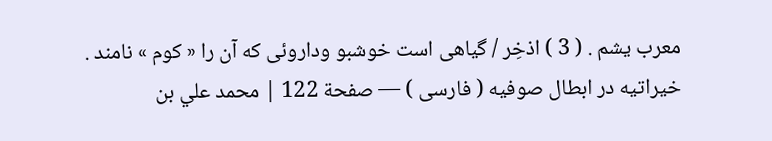معرب يشم . ( 3 ) اذخِر / گياهى است خوشبو وداروئى كه آن را « كوم » نامند .
خيراتيه در ابطال صوفيه ( فارسى ) — صفحة 122 | محمد علي بن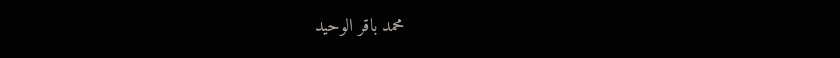محمد باقر الوحيد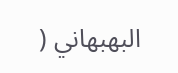البهبهاني (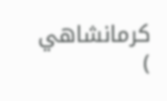كرمانشاهي )